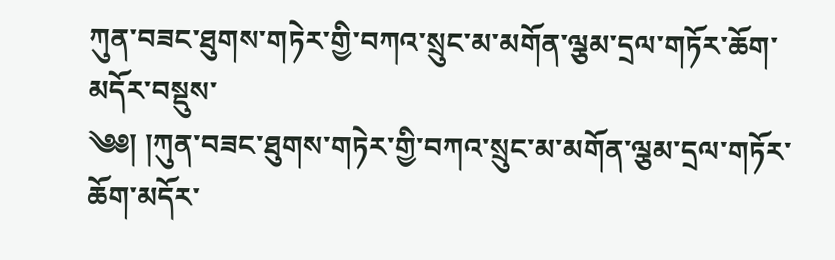ཀུན་བཟང་ཐུགས་གཏེར་གྱི་བཀའ་སྲུང་མ་མགོན་ལྕམ་དྲལ་གཏོར་ཆོག་མདོར་བསྡུས་
༄༅། །ཀུན་བཟང་ཐུགས་གཏེར་གྱི་བཀའ་སྲུང་མ་མགོན་ལྕམ་དྲལ་གཏོར་ཆོག་མདོར་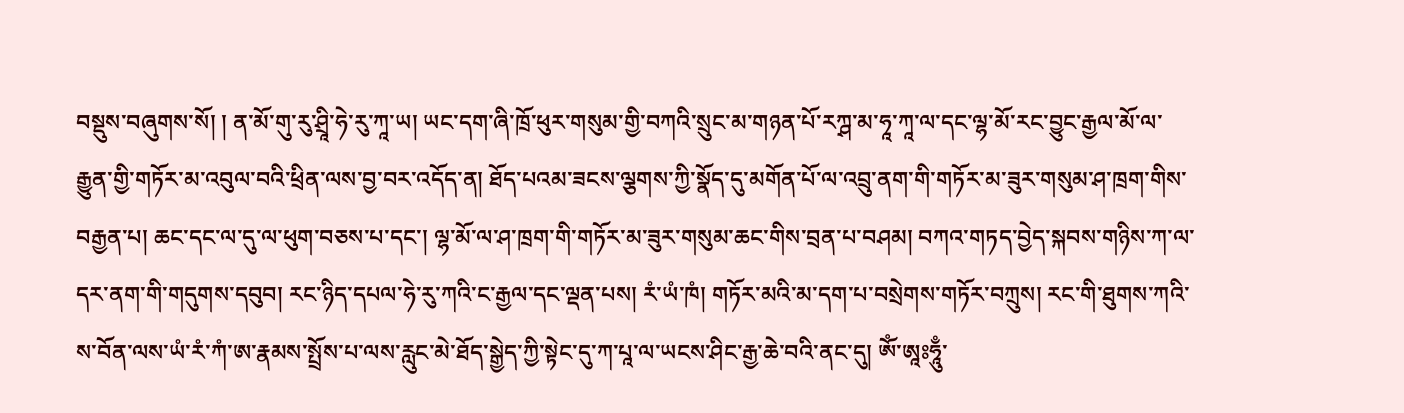བསྡུས་བཞུགས་སོ། ། ན་མོ་གུ་རུ་ཤྲཱི་ཧེ་རུ་ཀཱ་ཡ། ཡང་དག་ཞི་ཁྲོ་ཕུར་གསུམ་གྱི་བཀའི་སྲུང་མ་གཉན་པོ་རཀྴ་མ་ཧཱ་ཀཱ་ལ་དང་ལྷ་མོ་རང་བྱུང་རྒྱལ་མོ་ལ་རྒྱུན་གྱི་གཏོར་མ་འབུལ་བའི་ཕྲིན་ལས་བྱ་བར་འདོད་ན། ཐོད་པའམ་ཟངས་ལྕགས་ཀྱི་སྣོད་དུ་མགོན་པོ་ལ་འབྲུ་ནག་གི་གཏོར་མ་ཟུར་གསུམ་ཤ་ཁྲག་གིས་བརྒྱན་པ། ཆང་དང་ལ་དུ་ལ་ཕུག་བཅས་པ་དང་། ལྷ་མོ་ལ་ཤ་ཁྲག་གི་གཏོར་མ་ཟུར་གསུམ་ཆང་གིས་བྲན་པ་བཤམ། བཀའ་གཏད་བྱེད་སྐབས་གཉིས་ཀ་ལ་དར་ནག་གི་གདུགས་དབུབ། རང་ཉིད་དཔལ་ཧེ་རུ་ཀའི་ང་རྒྱལ་དང་ལྡན་པས། རཾ་ཡཾ་ཁཾ། གཏོར་མའི་མ་དག་པ་བསྲེགས་གཏོར་བཀྲུས། རང་གི་ཐུགས་ཀའི་ས་བོན་ལས་ཡཾ་རཾ་ཀཾ་ཨ་རྣམས་སྤྲོས་པ་ལས་རླུང་མེ་ཐོད་སྒྱེད་ཀྱི་སྟེང་དུ་ཀ་པཱ་ལ་ཡངས་ཤིང་རྒྱ་ཆེ་བའི་ནང་དུ། ཨོཾ་ཨཱཿཧཱུྃ་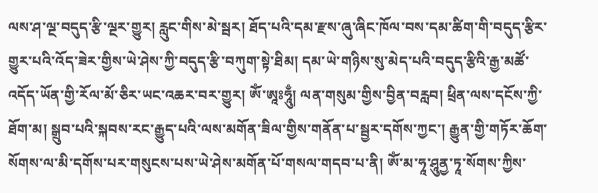ལས་ཤ་ལྔ་བདུད་རྩི་ལྔར་གྱུར། རླུང་གིས་མེ་སྦར། ཐོད་པའི་དམ་རྫས་ཞུ་ཞིང་ཁོལ་བས་དམ་ཚིག་གི་བདུད་རྩིར་གྱུར་པའི་འོད་ཟེར་གྱིས་ཡེ་ཤེས་ཀྱི་བདུད་རྩི་བཀུག་སྟེ་ཐིམ། དམ་ཡེ་གཉིས་སུ་མེད་པའི་བདུད་རྩིའི་རྒྱ་མཚོ་འདོད་ཡོན་གྱི་རོལ་མོ་ཅིར་ཡང་འཆར་བར་གྱུར། ཨོཾ་ཨཱཿཧཱུྃ། ལན་གསུམ་གྱིས་བྱིན་བརླབ། ཕྲིན་ལས་དངོས་ཀྱི་ཐོག་མ། སྒྲུབ་པའི་སྐབས་རང་རྒྱུད་པའི་ལས་མགོན་ཟིལ་གྱིས་གནོན་པ་སྦྱར་དགོས་ཀྱང་། རྒྱུན་གྱི་གཏོར་ཆོག་སོགས་ལ་མི་དགོས་པར་གསུངས་པས་ཡེ་ཤེས་མགོན་པོ་གསལ་གདབ་པ་ནི། ཨོཾ་མ་ཧཱ་ཤཱུནྱ་ཏཱ་སོགས་ཀྱིས་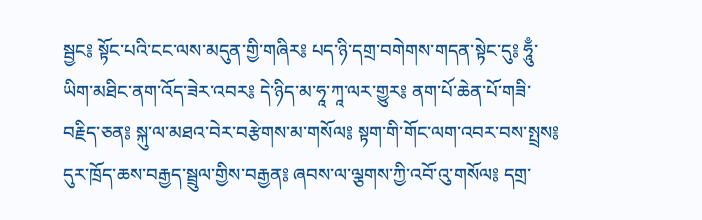སྦྱང༔ སྟོང་པའི་ངང་ལས་མདུན་གྱི་གཞིར༔ པད་ཉི་དགྲ་བགེགས་གདན་སྟེང་དུ༔ ཧཱུྃ་ཡིག་མཐིང་ནག་འོད་ཟེར་འབར༔ དེ་ཉིད་མ་ཧཱ་ཀཱ་ལར་གྱུར༔ ནག་པོ་ཆེན་པོ་གཟི་བརྗིད་ཅན༔ སྐུ་ལ་མཐའ་བེར་བརྩེགས་མ་གསོལ༔ སྟག་གི་གོང་ལག་འབར་བས་སྤྲས༔ དུར་ཁྲོད་ཆས་བརྒྱད་སྦྲུལ་གྱིས་བརྒྱན༔ ཞབས་ལ་ལྕགས་ཀྱི་འབོ་འུ་གསོལ༔ དགྲ་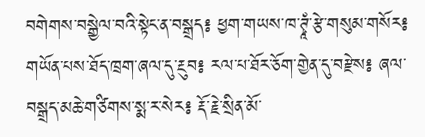བགེགས་བསྒྱེལ་བའི་སྟེང་ན་བསྒྲད༔ ཕྱག་གཡས་ཁ་ཊྭཱཾ་རྩེ་གསུམ་གསོར༔ གཡོན་པས་ཐོད་ཁྲག་ཞལ་དུ་རྔུབ༔ རལ་པ་ཐོར་ཅོག་གྱེན་དུ་བརྫེས༔ ཞལ་བསྒྲད་མཆེ་གཙིགས་སྨ་ར་སེར༔ རྡོ་རྗེ་སྲིན་མོ་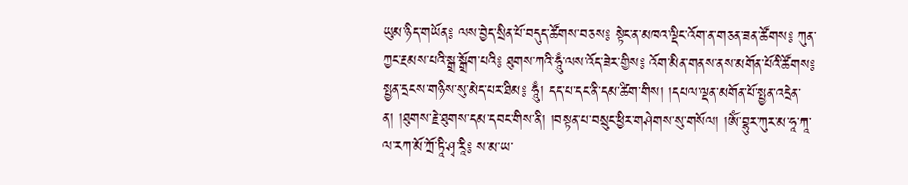ཡུམ་ཉིད་གཡོན༔ ལས་བྱེད་སྲིན་པོ་བདུད་ཚོགས་བཅས༔ སྟེང་ན་མཁའ་ལྡིང་འོག་ན་གཅན་ཟན་ཚོགས༔ ཀུན་ཀྱང་རྔམས་པའི་སྒྲ་སྒྲོག་པའི༔ ཐུགས་ཀའི་ཧཱུྃ་ལས་འོད་ཟེར་གྱིས༔ འོག་མིན་གནས་ནས་མགོན་པོའི་ཚོགས༔ སྤྱན་དྲངས་གཉིས་སུ་མེད་པར་ཐིམ༔ ཧཱུྃ། དད་པ་དང་ནི་དམ་ཚིག་གིས། །དཔལ་ལྡན་མགོན་པོ་སྤྱན་འདྲེན་ན། །ཐུགས་རྗེ་ཐུགས་དམ་དབང་གིས་ནི། །བསྟན་པ་བསྲུང་ཕྱིར་གཤེགས་སུ་གསོལ། །ཨོཾ་བྷུར་ཀུར་མ་ཧཱ་ཀཱ་ལ་རཀ་མོ་ཀྲོ་ཏཱི་ཤྭ་རཱི༔ ས་མ་ཡ་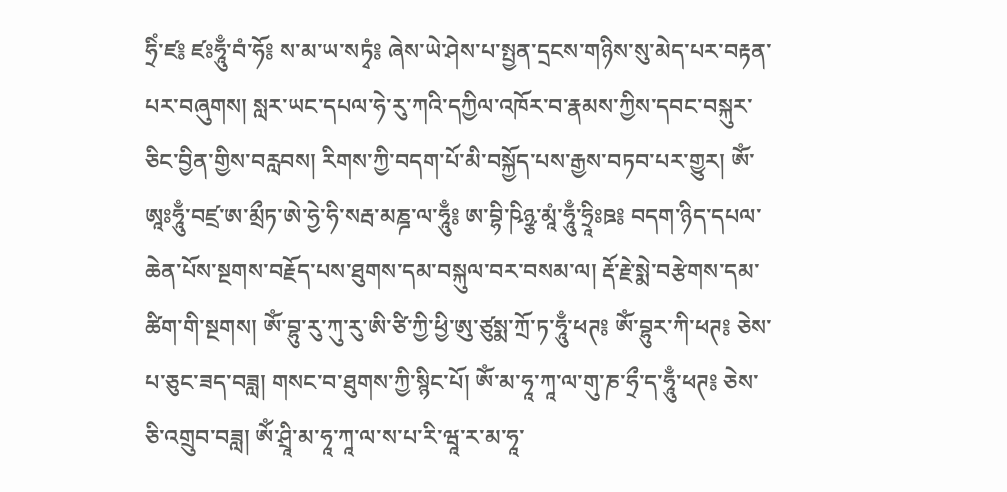ཧྲིཾ་ཛ༔ ཛཿཧཱུྃ་བཾ་ཧོ༔ ས་མ་ཡ་སཏྭཾ༔ ཞེས་ཡེ་ཤེས་པ་སྤྱན་དྲངས་གཉིས་སུ་མེད་པར་བརྟན་པར་བཞུགས། སླར་ཡང་དཔལ་ཧེ་རུ་ཀའི་དཀྱིལ་འཁོར་བ་རྣམས་ཀྱིས་དབང་བསྐུར་ཅིང་བྱིན་གྱིས་བརླབས། རིགས་ཀྱི་བདག་པོ་མི་བསྐྱོད་པས་རྒྱས་བཏབ་པར་གྱུར། ཨོཾ་ཨཱཿཧཱུྃ་བཛྲ་ཨ་མྲྀཏ་ཨེ་ཧྱེ་ཧི་སརྦ་མཎྜ་ལ་ཧཱུྃ༔ ཨ་བྷི་ཥིཉྩ་མཱཾ་ཧཱུྃ་ཧྲཱིཿཋ༔ བདག་ཉིད་དཔལ་ཆེན་པོས་སྔགས་བརྗོད་པས་ཐུགས་དམ་བསྐུལ་བར་བསམ་ལ། རྡོ་རྗེ་སྨེ་བརྩེགས་དམ་ཚིག་གི་སྔགས། ཨོཾ་བྷུ་རུ་ཀུ་རུ་ཨི་ཙི་ཀྱི་ཕྱི་ཨུ་ཙུསྨ་ཀྲོ་ཏ་ཧཱུྃ་ཕཊ༔ ཨོཾ་བྷུར་ཀི་ཕཊ༔ ཅེས་པ་ཅུང་ཟད་བཟླ། གསང་བ་ཐུགས་ཀྱི་སྙིང་པོ། ཨོཾ་མ་ཧཱ་ཀཱ་ལ་གུ་ཎ་ཧྲྀ་ད་ཧཱུྃ་ཕཊ༔ ཅེས་ཅི་འགྲུབ་བཟླ། ཨོཾ་ཤྲཱི་མ་ཧཱ་ཀཱ་ལ་ས་པ་རི་ཝཱ་ར་མ་ཧཱ་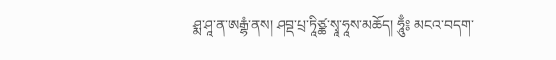ཤྨ་ཤཱ་ན་ཨརྒྷཾ་ནས། ཤབྡ་པྲ་ཏཱིཙྪ་སྭཱ་ཧཱས་མཆོད། ཧཱུྃ༔ མངའ་བདག་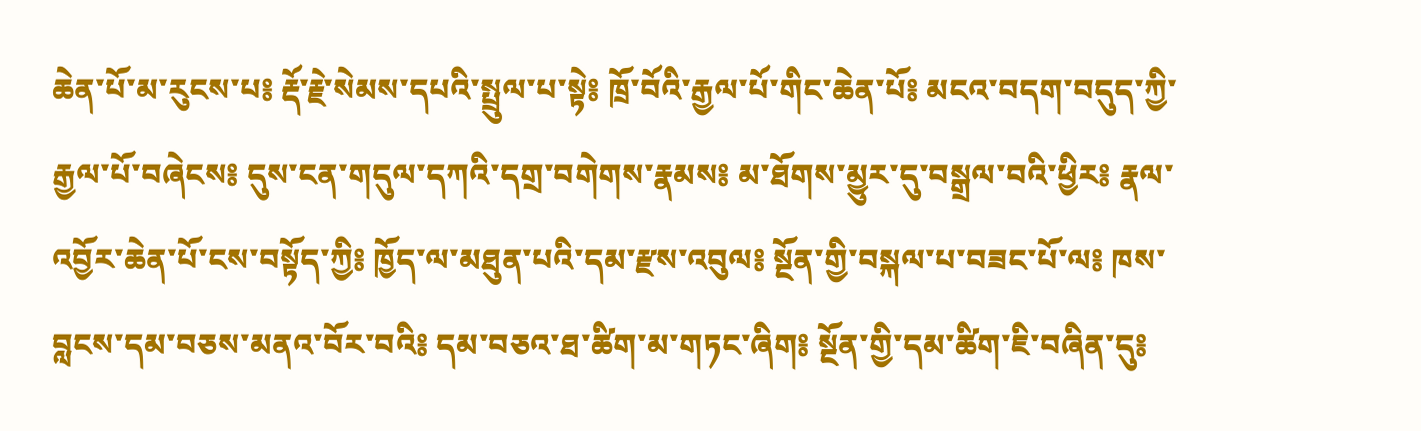ཆེན་པོ་མ་རུངས་པ༔ རྡོ་རྗེ་སེམས་དཔའི་སྤྲུལ་པ་སྟེ༔ ཁྲོ་བོའི་རྒྱལ་པོ་གིང་ཆེན་པོ༔ མངའ་བདག་བདུད་ཀྱི་རྒྱལ་པོ་བཞེངས༔ དུས་ངན་གདུལ་དཀའི་དགྲ་བགེགས་རྣམས༔ མ་ཐོགས་མྱུར་དུ་བསྒྲལ་བའི་ཕྱིར༔ རྣལ་འབྱོར་ཆེན་པོ་ངས་བསྟོད་ཀྱི༔ ཁྱོད་ལ་མཐུན་པའི་དམ་རྫས་འབུལ༔ སྔོན་གྱི་བསྐལ་པ་བཟང་པོ་ལ༔ ཁས་བླངས་དམ་བཅས་མནའ་བོར་བའི༔ དམ་བཅའ་ཐ་ཚིག་མ་གཏང་ཞིག༔ སྔོན་གྱི་དམ་ཚིག་ཇི་བཞིན་དུ༔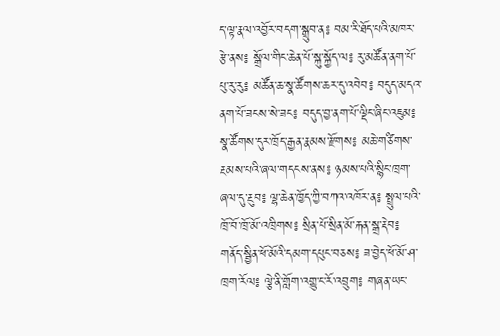ད་ལྟ་རྣལ་འབྱོར་བདག་སྒྲུབ་ན༔ བམ་རི་ཐོད་པའི་མཁར་རྩེ་ནས༔ སྒྲོལ་གིང་ཆེན་པོ་སྐུ་སྐྱོད་ལ༔ རུ་མཚོན་ནག་པོ་པུ་རུ་རུ༔ མཚོན་ཆ་སྣ་ཚོགས་ཆར་དུ་འབེབ༔ བདུད་མདའ་ནག་པོ་ཟངས་སེ་ཟང༔ བདུད་བྱ་ནག་པོ་ལྡིང་ཞིང་འཇུམ༔ སྣ་ཚོགས་དུར་ཁྲོད་རྒྱན་རྣམས་རྫོགས༔ མཆེ་གཙིགས་རྔམས་པའི་ཞལ་གདངས་ནས༔ ཉམས་པའི་སྙིང་ཁྲག་ཞལ་དུ་རྔུབ༔ ལྷ་ཆེན་ཁྱོད་ཀྱི་བཀའ་འཁོར་ན༔ སྤྲུལ་པའི་ཁྲོ་བོ་ཁྲོ་མོ་འཁྲིགས༔ སྲིན་པོ་སྲིན་མོ་རྐན་སྒྲ་རྡེབ༔ གནོད་སྦྱིན་ཕོ་མོའི་དམག་དཔུང་བཅས༔ ཟ་བྱེད་ཕོ་མོ་ཤ་ཁྲག་རོལ༔ ལྕེ་ནི་གློག་འགྱུ་ང་རོ་འབྲུག༔ གཞན་ཡང་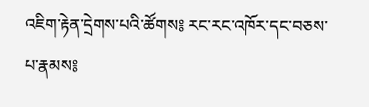འཇིག་རྟེན་དྲེགས་པའི་ཚོགས༔ རང་རང་འཁོར་དང་བཅས་པ་རྣམས༔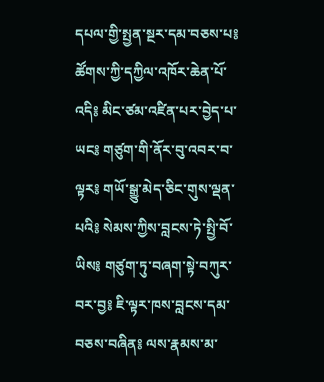དཔལ་གྱི་སྤྱན་སྔར་དམ་བཅས་པ༔ ཚོགས་ཀྱི་དཀྱིལ་འཁོར་ཆེན་པོ་འདི༔ མིང་ཙམ་འཛིན་པར་བྱེད་པ་ཡང༔ གཙུག་གི་ནོར་བུ་འབར་བ་ལྟར༔ གཡོ་སྒྱུ་མེད་ཅིང་གུས་ལྡན་པའི༔ སེམས་ཀྱིས་བླངས་ཏེ་སྤྱི་བོ་ཡིས༔ གཙུག་ཏུ་བཞག་སྟེ་བཀུར་བར་བྱ༔ ཇི་ལྟར་ཁས་བླངས་དམ་བཅས་བཞིན༔ ལས་རྣམས་མ་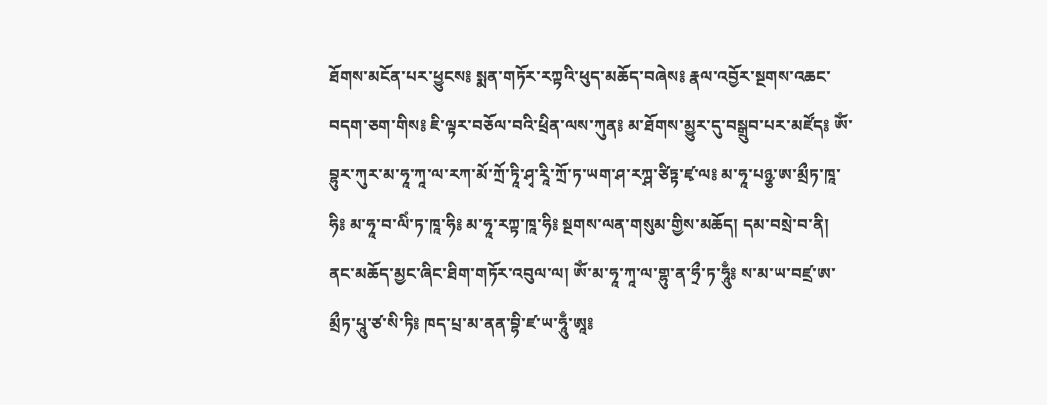ཐོགས་མངོན་པར་ཕྱུངས༔ སྨན་གཏོར་རཀྟའི་ཕུད་མཆོད་བཞེས༔ རྣལ་འབྱོར་སྔགས་འཆང་བདག་ཅག་གིས༔ ཇི་ལྟར་བཅོལ་བའི་ཕྲིན་ལས་ཀུན༔ མ་ཐོགས་མྱུར་དུ་བསྒྲུབ་པར་མཛོད༔ ཨོཾ་བྷུར་ཀུར་མ་ཧཱ་ཀཱ་ལ་རཀ་མོ་ཀྲོ་ཏཱི་ཤྭ་རཱི་ཀྲོ་ཏ་ཡག་ཤ་རཀྴ་ཙིཏྟ་ཛྭ་ལ༔ མ་ཧཱ་པཉྩ་ཨ་མྲྀཏ་ཁཱ་ཧི༔ མ་ཧཱ་བ་ལིཾ་ཏ་ཁཱ་ཧི༔ མ་ཧཱ་རཀྟ་ཁཱ་ཧི༔ སྔགས་ལན་གསུམ་གྱིས་མཆོད། དམ་བསྲེ་བ་ནི། ནང་མཆོད་མྱང་ཞིང་ཐིག་གཏོར་འབུལ་ལ། ཨོཾ་མ་ཧཱ་ཀཱ་ལ་གྷུ་ན་ཧྲྀ་ཏ་ཧཱུྃ༔ ས་མ་ཡ་བཛྲ་ཨ་མྲྀཏ་པཱུ་ཙ་སི་ཏི༔ ཁད་པྲ་མ་ནན་བྷི་ཛ་ཡ་ཧཱུྃ་ཨཱ༔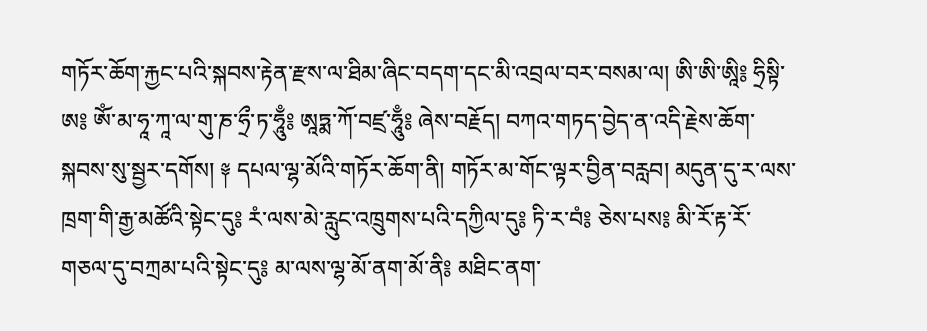གཏོར་ཆོག་རྐྱང་པའི་སྐབས་རྟེན་རྫས་ལ་ཐིམ་ཞིང་བདག་དང་མི་འབྲལ་བར་བསམ་ལ། ཨི་ཨི་ཨཱི༔ ཧྲིསྟི་ཨ༔ ཨོཾ་མ་ཧཱ་ཀཱ་ལ་གུ་ཎ་ཧྲྀ་ཏ་ཧཱུྃ༔ ཨཱཏྨ་ཀོ་བཛྲ་ཧཱུྃ༔ ཞེས་བརྗོད། བཀའ་གཏད་བྱེད་ན་འདི་རྗེས་ཆོག་སྐབས་སུ་སྦྱར་དགོས། ༈ དཔལ་ལྷ་མོའི་གཏོར་ཆོག་ནི། གཏོར་མ་གོང་ལྟར་བྱིན་བརླབ། མདུན་དུ་ར་ལས་ཁྲག་གི་རྒྱ་མཚོའི་སྟེང་དུ༔ རཾ་ལས་མེ་རླུང་འཁྲུགས་པའི་དཀྱིལ་དུ༔ ཏི་ར་བཾ༔ ཅེས་པས༔ མི་རོ་རྟ་རོ་གཅལ་དུ་བཀྲམ་པའི་སྟེང་དུ༔ མ་ལས་ལྷ་མོ་ནག་མོ་ནི༔ མཐིང་ནག་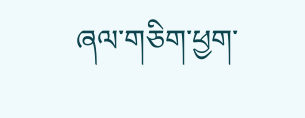ཞལ་གཅིག་ཕྱག་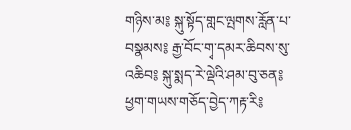གཉིས་མ༔ སྐུ་སྟོད་གླང་ལྤགས་རློན་པ་བསྣམས༔ རྒྱ་བོང་གྭ་དམར་ཆིབས་སུ་འཆིབ༔ སྐུ་སྨད་རེ་ལྡེའི་ཤམ་བུ་ཅན༔ ཕྱག་གཡས་གཅོད་བྱེད་ཀརྟ་རི༔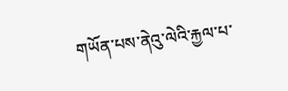གཡོན་པས་ནེའུ་ལེའི་རྐྱལ་པ་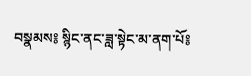བསྣམས༔ སྙིང་ནང་ཟླ་སྟེང་མ་ནག་པོ༔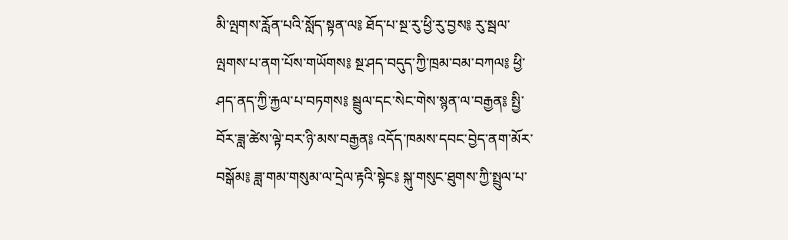མི་ལྤགས་རློན་པའི་སློད་སྟན་ལ༔ ཐོད་པ་སྔ་རུ་ཕྱི་རུ་བྱས༔ རུ་སྦལ་ལྤགས་པ་ནག་པོས་གཡོགས༔ སྔ་ཤད་བདུད་ཀྱི་ཁྲམ་བམ་བཀལ༔ ཕྱི་ཤད་ནད་ཀྱི་རྐྱལ་པ་བཏགས༔ སྦྲུལ་དང་སེང་གེས་སྙན་ལ་བརྒྱན༔ སྤྱི་བོར་ཟླ་ཚེས་ལྟེ་བར་ཉི་མས་བརྒྱན༔ འདོད་ཁམས་དབང་བྱེད་ནག་མོར་བསྒོམ༔ ཟླ་གམ་གསུམ་ལ་དྲེལ་རྟའི་སྟེང༔ སྐུ་གསུང་ཐུགས་ཀྱི་སྤྲུལ་པ་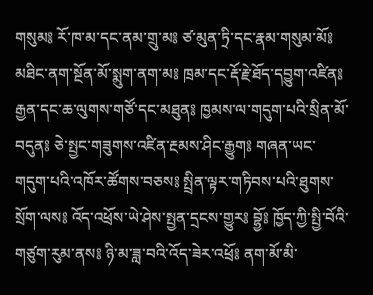གསུམ༔ རོ་ཁ་མ་དང་ནམ་གྲུ་མ༔ ཙ་མུན་ཏྲི་དང་རྣམ་གསུམ་མོ༔ མཐིང་ནག་སྔོན་མོ་སྨུག་ནག་མ༔ ཁྲམ་དང་རྡོ་རྗེ་ཐོད་དབྱུག་འཛིན༔ རྒྱན་དང་ཆ་ལུགས་གཙོ་དང་མཐུན༔ ཁྱམས་ལ་གདུག་པའི་སྲིན་མོ་བདུན༔ ཅེ་སྤྱང་གཟུགས་འཛིན་རྔམས་ཤིང་རྒྱུག༔ གཞན་ཡང་གདུག་པའི་འཁོར་ཚོགས་བཅས༔ སྤྲིན་ལྟར་གཏིབས་པའི་ཐུགས་སྲོག་ལས༔ འོད་འཕྲོས་ཡེ་ཤེས་སྤྱན་དྲངས་གྱུར༔ བྷྱོ༔ ཁྱོད་ཀྱི་སྤྱི་བོའི་གཙུག་རུམ་ནས༔ ཉི་མ་ཟླ་བའི་འོད་ཟེར་འཕྲོ༔ ནག་མོ་མི་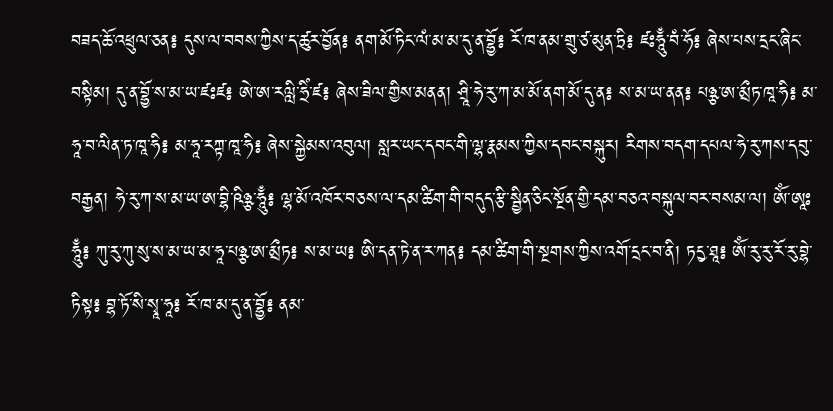བཟད་ཆོ་འཕྲུལ་ཅན༔ དུས་ལ་བབས་ཀྱིས་ད་ཚུར་བྱོན༔ ནག་མོ་ཏིང་ལཾ་མ་མ་དུ་ན་བྷྱོ༔ རོ་ཁ་ནམ་གྲུ་ཙ་མུན་ཏྲི༔ ཛཿཧཱུྃ་བཾ་ཧོ༔ ཞེས་པས་དྲང་ཞིང་བསྟིམ། དུ་ན་བྷྱོ་ས་མ་ཡ་ཛཿཛ༔ ཨེ་ཨ་རལླི་ཧྲིཾ་ཛ༔ ཞེས་ཟིལ་གྱིས་མནན། ཤྲཱི་ཧེ་རུ་ཀ་མ་མོ་ནག་མོ་དུ་ན༔ ས་མ་ཡ་ནན༔ པཉྩ་ཨ་མྲྀཏ་ཁཱ་ཧི༔ མ་ཧཱ་བ་ལིན་ཏ་ཁཱ་ཧི༔ མ་ཧཱ་རཀྟ་ཁཱ་ཧི༔ ཞེས་སྐྱེམས་འབུལ། སླར་ཡང་དབང་གི་ལྷ་རྣམས་ཀྱིས་དབང་བསྐུར། རིགས་བདག་དཔལ་ཧེ་རུ་ཀས་དབུ་བརྒྱན། ཧེ་རུ་ཀ་ས་མ་ཡ་ཨ་བྷི་ཥིཉྩ་ཧཱུྃ༔ ལྷ་མོ་འཁོར་བཅས་ལ་དམ་ཚིག་གི་བདུད་རྩི་སྦྱིན་ཅིང་སྔོན་གྱི་དམ་བཅའ་བསྐུལ་བར་བསམ་ལ། ཨོཾ་ཨཱཿཧཱུྃ༔ ཀུ་རུ་ཀུ་སུ་ས་མ་ཡ་མ་ཧཱ་པཉྩ་ཨ་མྲྀཏ༔ ས་མ་ཡ༔ ཨི་དན་ཏེ་ན་ར་ཀན༔ དམ་ཚིག་གི་སྔགས་ཀྱིས་འགོ་དྲང་བ་ནི། ཏདྱ་ཐཱ༔ ཨོཾ་རུ་རུ་རོ་རུ་བྷེ་ཏིསྟ༔ བྷ་ཏོ་སི་སྭཱ་ཧཱ༔ རོ་ཁ་མ་དུ་ན་བྷྱོ༔ ནམ་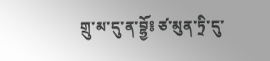གྲུ་མ་དུ་ན་བྷྱོ༔ ཙ་མུན་ཏྲི་དུ་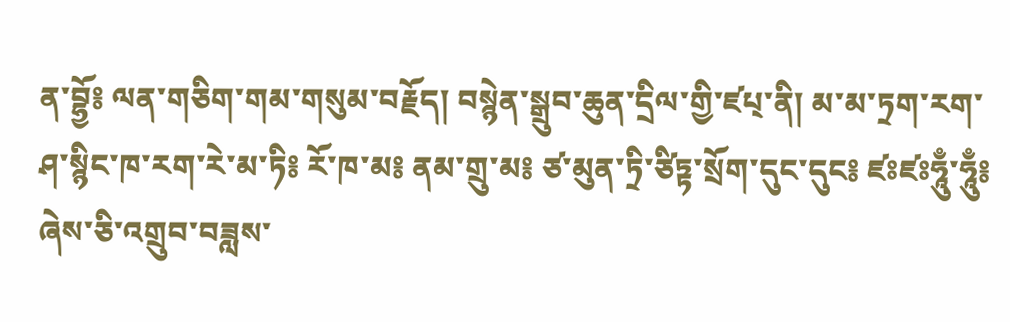ན་བྷྱོ༔ ལན་གཅིག་གམ་གསུམ་བརྗོད། བསྙེན་སྒྲུབ་ཆུན་དྲིལ་གྱི་ཛཔ྄་ནི། མ་མ་ཏྲག་རག་ཤ་སྙིང་ཁ་རག་རེ་མ་ཏི༔ རོ་ཁ་མ༔ ནམ་གྲུ་མ༔ ཙ་མུན་ཏྲི་ཙིཏྟ་སྲོག་དུང་དུང༔ ཛཿཛཿཧཱུྃ་ཧཱུྃ༔ ཞེས་ཅི་འགྲུབ་བཟླས་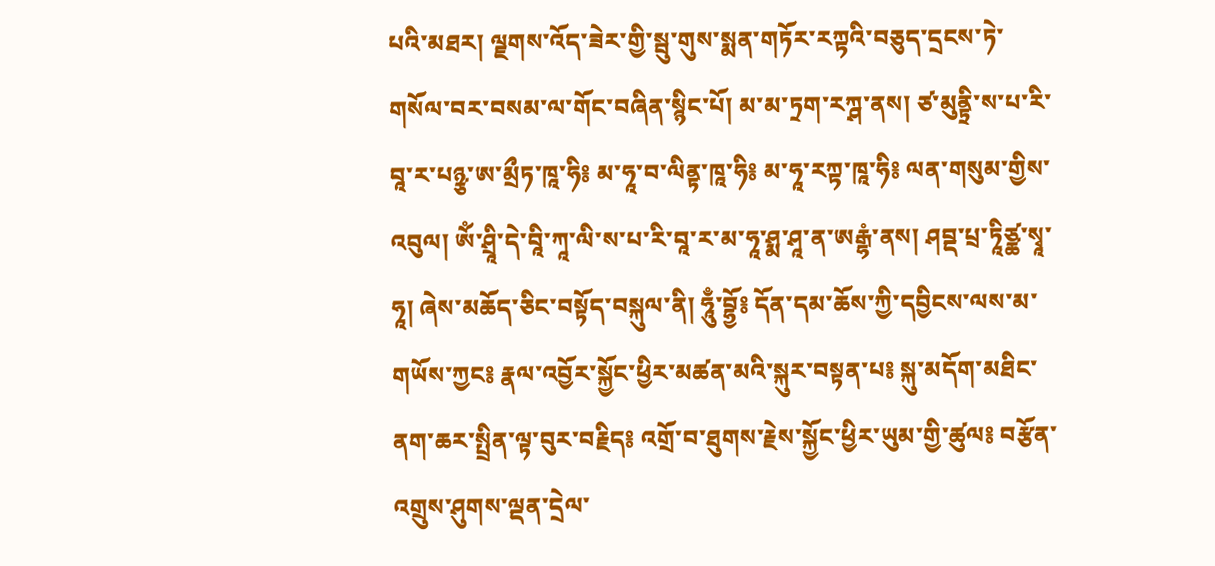པའི་མཐར། ལྗགས་འོད་ཟེར་གྱི་སྦུ་གུས་སྨན་གཏོར་རཀྟའི་བཅུད་དྲངས་ཏེ་གསོལ་བར་བསམ་ལ་གོང་བཞིན་སྙིང་པོ། མ་མ་ཏྲག་རཀྴ་ནས། ཙ་མུནྟྲི་ས་པ་རི་བཱ་ར་པཉྩ་ཨ་མྲྀཏ་ཁཱ་ཧི༔ མ་ཧཱ་བ་ལིནྟ་ཁཱ་ཧི༔ མ་ཧཱ་རཀྟ་ཁཱ་ཧི༔ ལན་གསུམ་གྱིས་འབུལ། ཨོཾ་ཤྲཱི་དེ་བཱི་ཀཱ་ལི་ས་པ་རི་བཱ་ར་མ་ཧཱ་ཤྨ་ཤཱ་ན་ཨརྒྷཾ་ནས། ཤབྡ་པྲ་ཏཱིཙྪ་སྭཱ་ཧཱ། ཞེས་མཆོད་ཅིང་བསྟོད་བསྐུལ་ནི། ཧཱུྃ་བྷྱོ༔ དོན་དམ་ཆོས་ཀྱི་དབྱིངས་ལས་མ་གཡོས་ཀྱང༔ རྣལ་འབྱོར་སྐྱོང་ཕྱིར་མཚན་མའི་སྐུར་བསྟན་པ༔ སྐུ་མདོག་མཐིང་ནག་ཆར་སྤྲིན་ལྟ་བུར་བརྗིད༔ འགྲོ་བ་ཐུགས་རྗེས་སྐྱོང་ཕྱིར་ཡུམ་གྱི་ཚུལ༔ བརྩོན་འགྲུས་ཤུགས་ལྡན་དྲེལ་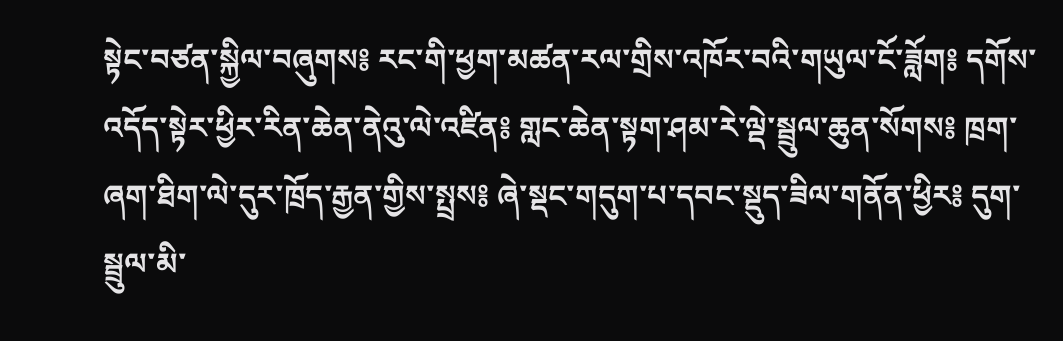སྟེང་བཙན་སྐྱིལ་བཞུགས༔ རང་གི་ཕྱག་མཚན་རལ་གྲིས་འཁོར་བའི་གཡུལ་ངོ་ཟློག༔ དགོས་འདོད་སྟེར་ཕྱིར་རིན་ཆེན་ནེའུ་ལེ་འཛིན༔ གླང་ཆེན་སྟག་ཤམ་རེ་ལྡེ་སྦྲུལ་ཆུན་སོགས༔ ཁྲག་ཞག་ཐིག་ལེ་དུར་ཁྲོད་རྒྱན་གྱིས་སྤྲས༔ ཞེ་སྡང་གདུག་པ་དབང་སྡུད་ཟིལ་གནོན་ཕྱིར༔ དུག་སྦྲུལ་མི་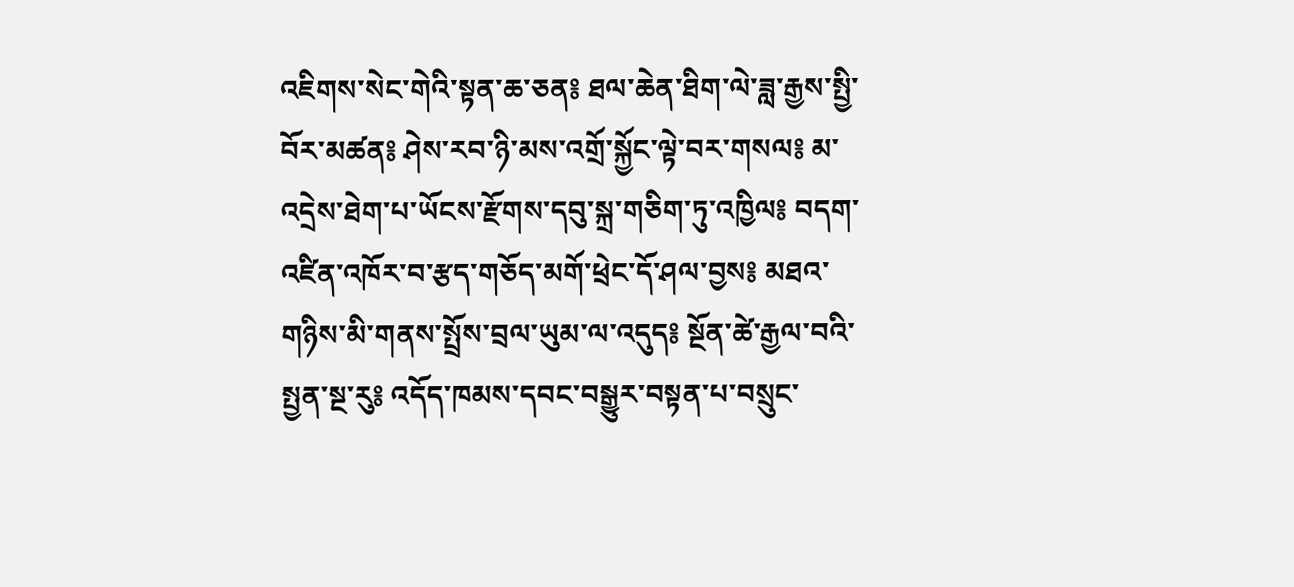འཇིགས་སེང་གེའི་སྟན་ཆ་ཅན༔ ཐལ་ཆེན་ཐིག་ལེ་ཟླ་རྒྱས་སྤྱི་བོར་མཚན༔ ཤེས་རབ་ཉི་མས་འགྲོ་སྐྱོང་ལྟེ་བར་གསལ༔ མ་འདྲེས་ཐེག་པ་ཡོངས་རྫོགས་དབུ་སྐྲ་གཅིག་ཏུ་འཁྱིལ༔ བདག་འཛིན་འཁོར་བ་རྩད་གཅོད་མགོ་ཕྲེང་དོ་ཤལ་བྱས༔ མཐའ་གཉིས་མི་གནས་སྤྲོས་བྲལ་ཡུམ་ལ་འདུད༔ སྔོན་ཚེ་རྒྱལ་བའི་སྤྱན་སྔ་རུ༔ འདོད་ཁམས་དབང་བསྒྱུར་བསྟན་པ་བསྲུང་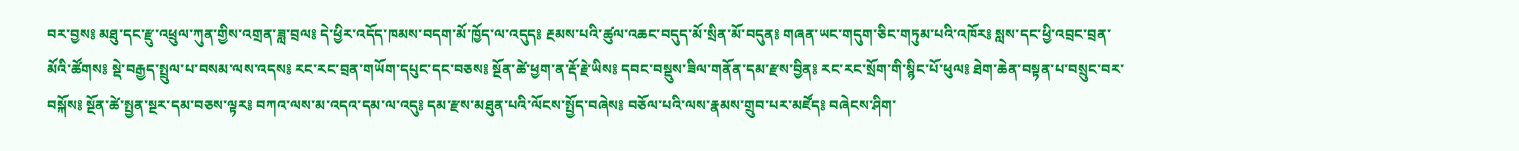བར་བྱས༔ མཐུ་དང་རྫུ་འཕྲུལ་ཀུན་གྱིས་འགྲན་ཟླ་བྲལ༔ དེ་ཕྱིར་འདོད་ཁམས་བདག་མོ་ཁྱོད་ལ་འདུད༔ རྔམས་པའི་ཚུལ་འཆང་བདུད་མོ་སྲིན་མོ་བདུན༔ གཞན་ཡང་གདུག་ཅིང་གཏུམ་པའི་འཁོར༔ སླས་དང་ཕྱི་འབྲང་བྲན་མོའི་ཚོགས༔ སྡེ་བརྒྱད་སྤྲུལ་པ་བསམ་ལས་འདས༔ རང་རང་བྲན་གཡོག་དཔུང་དང་བཅས༔ སྔོན་ཚེ་ཕྱག་ན་རྡོ་རྗེ་ཡིས༔ དབང་བསྡུས་ཟིལ་གནོན་དམ་རྫས་བྱིན༔ རང་རང་སྲོག་གི་སྙིང་པོ་ཕུལ༔ ཐེག་ཆེན་བསྟན་པ་བསྲུང་བར་བསྐོས༔ སྔོན་ཚེ་སྤྱན་སྔར་དམ་བཅས་ལྟར༔ བཀའ་ལས་མ་འདའ་དམ་ལ་འདུ༔ དམ་རྫས་མཐུན་པའི་ལོངས་སྤྱོད་བཞེས༔ བཅོལ་པའི་ལས་རྣམས་གྲུབ་པར་མཛོད༔ བཞེངས་ཤིག་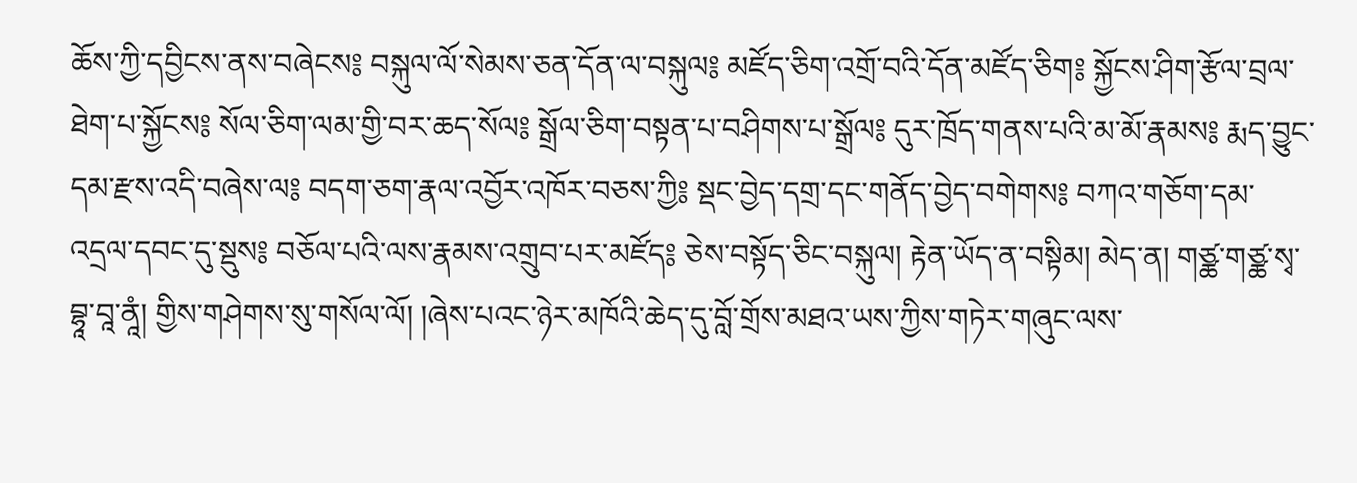ཆོས་ཀྱི་དབྱིངས་ནས་བཞེངས༔ བསྐུལ་ལོ་སེམས་ཅན་དོན་ལ་བསྐུལ༔ མཛོད་ཅིག་འགྲོ་བའི་དོན་མཛོད་ཅིག༔ སྐྱོངས་ཤིག་རྩོལ་བྲལ་ཐེག་པ་སྐྱོངས༔ སོལ་ཅིག་ལམ་གྱི་བར་ཆད་སོལ༔ སྒྲོལ་ཅིག་བསྟན་པ་བཤིགས་པ་སྒྲོལ༔ དུར་ཁྲོད་གནས་པའི་མ་མོ་རྣམས༔ རྨད་བྱུང་དམ་རྫས་འདི་བཞེས་ལ༔ བདག་ཅག་རྣལ་འབྱོར་འཁོར་བཅས་ཀྱི༔ སྡང་བྱེད་དགྲ་དང་གནོད་བྱེད་བགེགས༔ བཀའ་གཅོག་དམ་འདྲལ་དབང་དུ་སྡུས༔ བཅོལ་པའི་ལས་རྣམས་འགྲུབ་པར་མཛོད༔ ཅེས་བསྟོད་ཅིང་བསྐུལ། རྟེན་ཡོད་ན་བསྟིམ། མེད་ན། གཙྪ་གཙྪ་སྭ་བྷཱ་བཱ་ནཱཾ། གྱིས་གཤེགས་སུ་གསོལ་ལོ། །ཞེས་པའང་ཉེར་མཁོའི་ཆེད་དུ་བློ་གྲོས་མཐའ་ཡས་ཀྱིས་གཏེར་གཞུང་ལས་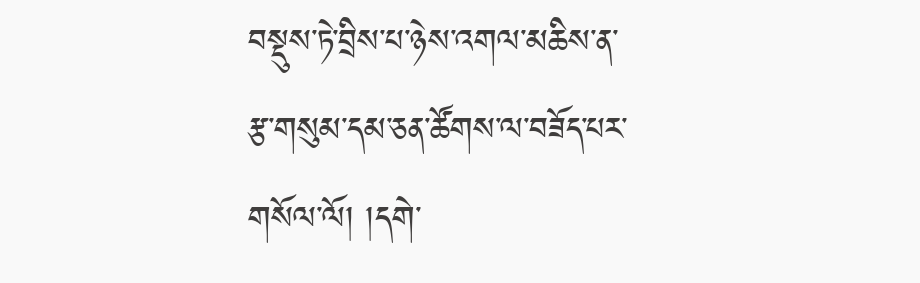བསྡུས་ཏེ་བྲིས་པ་ཉེས་འགལ་མཆིས་ན་རྩ་གསུམ་དམ་ཅན་ཚོགས་ལ་བཟོད་པར་གསོལ་ལོ། །དགེ་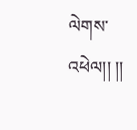ལེགས་འཕེལ།། །།